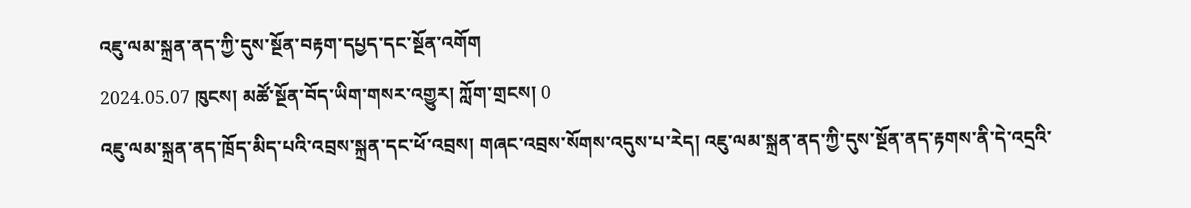འཇུ་ལམ་སྐྲན་ནད་ཀྱི་དུས་སྔོན་བརྟག་དཔྱད་དང་སྔོན་འགོག
2024.05.07 ཁུངས། མཚོ་སྔོན་བོད་ཡིག་གསར་འགྱུར། ཀློག་གྲངས། 0
འཇུ་ལམ་སྐྲན་ནད་ཁྲོད་མིད་པའི་འབྲས་སྐྲན་དང་ཕོ་འབྲས། གཞང་འབྲས་སོགས་འདུས་པ་རེད། འཇུ་ལམ་སྐྲན་ནད་ཀྱི་དུས་སྔོན་ནད་རྟགས་ནི་དེ་འདྲའི་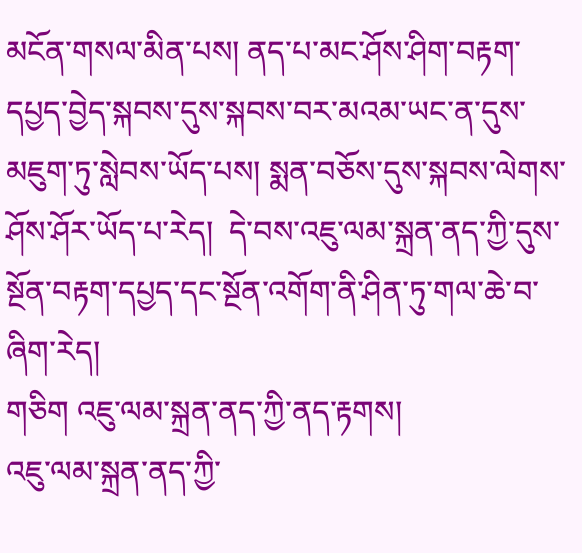མངོན་གསལ་མིན་པས། ནད་པ་མང་ཤོས་ཤིག་བརྟག་དཔྱད་བྱེད་སྐབས་དུས་སྐབས་བར་མའམ་ཡང་ན་དུས་མཇུག་ཏུ་སླེབས་ཡོད་པས། སྨན་བཅོས་དུས་སྐབས་ལེགས་ཤོས་ཤོར་ཡོད་པ་རེད།  དེ་བས་འཇུ་ལམ་སྐྲན་ནད་ཀྱི་དུས་སྔོན་བརྟག་དཔྱད་དང་སྔོན་འགོག་ནི་ཤིན་ཏུ་གལ་ཆེ་བ་ཞིག་རེད།
གཅིག འཇུ་ལམ་སྐྲན་ནད་ཀྱི་ནད་རྟགས།
འཇུ་ལམ་སྐྲན་ནད་ཀྱི་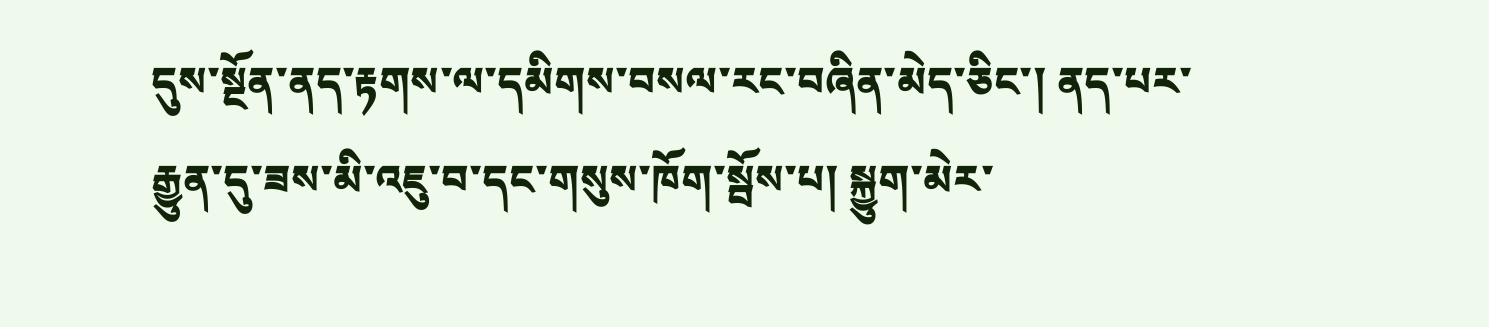དུས་སྔོན་ནད་རྟགས་ལ་དམིགས་བསལ་རང་བཞིན་མེད་ཅིང་། ནད་པར་རྒྱུན་དུ་ཟས་མི་འཇུ་བ་དང་གསུས་ཁོག་སྦོས་པ། སྐྱུག་མེར་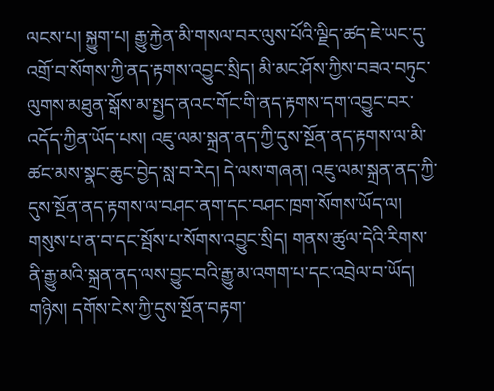ལངས་པ། སྐྱུག་པ། རྒྱུ་རྐྱེན་མི་གསལ་བར་ལུས་པོའི་ལྗིད་ཚད་ཇེ་ཡང་དུ་འགྲོ་བ་སོགས་ཀྱི་ནད་རྟགས་འབྱུང་སྲིད། མི་མང་ཤོས་ཀྱིས་བཟའ་བཏུང་ལུགས་མཐུན་སྒོས་མ་སྤྱད་ནའང་གོང་གི་ནད་རྟགས་དག་འབྱུང་བར་འདོད་ཀྱིན་ཡོད་པས། འཇུ་ལམ་སྐྲན་ནད་ཀྱི་དུས་སྔོན་ནད་རྟགས་ལ་མི་ཚང་མས་སྣང་ཆུང་བྱེད་སླ་བ་རེད། དེ་ལས་གཞན། འཇུ་ལམ་སྐྲན་ནད་ཀྱི་དུས་སྔོན་ནད་རྟགས་ལ་བཤང་ནག་དང་བཤང་ཁྲག་སོགས་ཡོད་ལ། གསུས་པ་ན་བ་དང་སྦོས་པ་སོགས་འབྱུང་སྲིད། གནས་ཚུལ་དེའི་རིགས་ནི་རྒྱུ་མའི་སྐྲན་ནད་ལས་བྱུང་བའི་རྒྱུ་མ་འགག་པ་དང་འབྲེལ་བ་ཡོད།
གཉིས། དགོས་ངེས་ཀྱི་དུས་སྔོན་བརྟག་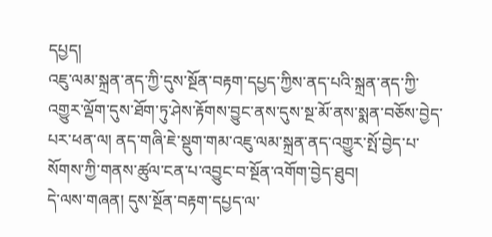དཔྱད།
འཇུ་ལམ་སྐྲན་ནད་ཀྱི་དུས་སྔོན་བརྟག་དཔྱད་ཀྱིས་ནད་པའི་སྐྲན་ནད་ཀྱི་འགྱུར་ལྡོག་དུས་ཐོག་ཏུ་ཤེས་རྟོགས་བྱུང་ནས་དུས་སྔ་མོ་ནས་སྨན་བཅོས་བྱེད་པར་ཕན་ལ། ནད་གཞི་ཇེ་སྡུག་གམ་འཇུ་ལམ་སྐྲན་ནད་འགྱུར་སྤོ་བྱེད་པ་སོགས་ཀྱི་གནས་ཚུལ་ངན་པ་འབྱུང་བ་སྔོན་འགོག་བྱེད་ཐུབ།
དེ་ལས་གཞན། དུས་སྔོན་བརྟག་དཔྱད་ལ་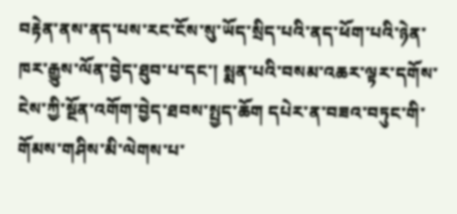བརྟེན་ནས་ནད་པས་རང་ངོས་སུ་ཡོད་སྲིད་པའི་ནད་ཕོག་པའི་ཉེན་ཁར་རྒྱུས་ལོན་བྱེད་ཐུབ་པ་དང་། སྨན་པའི་བསམ་འཆར་ལྟར་དགོས་ངེས་ཀྱི་སྔོན་འགོག་བྱེད་ཐབས་སྤྱད་ཆོག དཔེར་ན་བཟའ་བཏུང་གི་གོམས་གཤིས་མི་ལེགས་པ་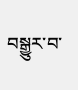བསྒྱུར་བ་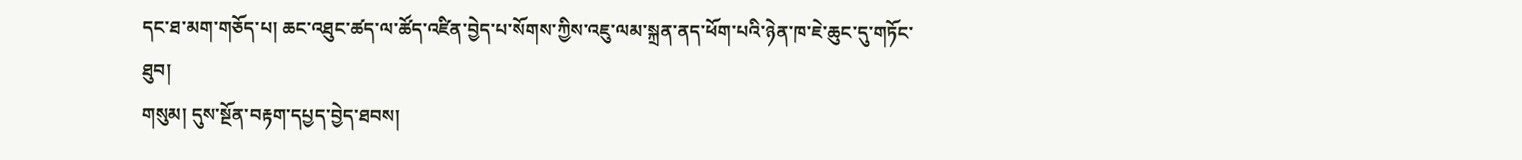དང་ཐ་མག་གཅོད་པ། ཆང་འཐུང་ཚད་ལ་ཚོད་འཛིན་བྱེད་པ་སོགས་ཀྱིས་འཇུ་ལམ་སྐྲན་ནད་ཕོག་པའི་ཉེན་ཁ་ཇེ་ཆུང་དུ་གཏོང་ཐུབ།
གསུམ། དུས་སྔོན་བརྟག་དཔྱད་བྱེད་ཐབས།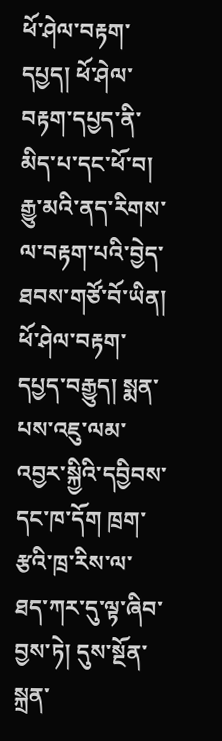ཕོ་ཤེལ་བརྟག་དཔྱད། ཕོ་ཤེལ་བརྟག་དཔྱད་ནི་མིད་པ་དང་ཕོ་བ། རྒྱུ་མའི་ནད་རིགས་ལ་བརྟག་པའི་བྱེད་ཐབས་གཙོ་བོ་ཡིན། ཕོ་ཤེལ་བརྟག་དཔྱད་བརྒྱུད། སྨན་པས་འཇུ་ལམ་འབྱར་སྐྱིའི་དབྱིབས་དང་ཁ་དོག ཁྲག་རྩའི་ཁྲ་རིས་ལ་ཐད་ཀར་དུ་ལྟ་ཞིབ་བྱས་ཏེ། དུས་སྔོན་སྐྲན་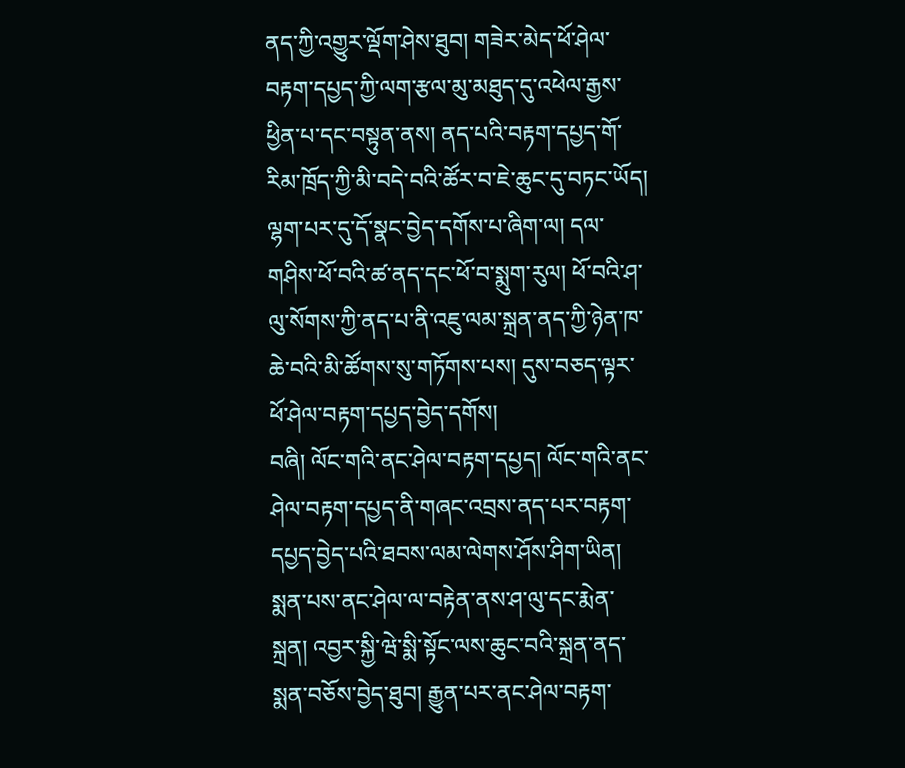ནད་ཀྱི་འགྱུར་ལྡོག་ཤེས་ཐུབ། གཟེར་མེད་ཕོ་ཤེལ་བརྟག་དཔྱད་ཀྱི་ལག་རྩལ་མུ་མཐུད་དུ་འཕེལ་རྒྱས་ཕྱིན་པ་དང་བསྟུན་ནས། ནད་པའི་བརྟག་དཔྱད་གོ་རིམ་ཁྲོད་ཀྱི་མི་བདེ་བའི་ཚོར་བ་ཇེ་ཆུང་དུ་བཏང་ཡོད། ལྷག་པར་དུ་དོ་སྣང་བྱེད་དགོས་པ་ཞིག་ལ། དལ་གཤིས་ཕོ་བའི་ཚ་ནད་དང་ཕོ་བ་སྨུག་རུལ། ཕོ་བའི་ཤ་ལུ་སོགས་ཀྱི་ནད་པ་ནི་འཇུ་ལམ་སྐྲན་ནད་ཀྱི་ཉེན་ཁ་ཆེ་བའི་མི་ཚོགས་སུ་གཏོགས་པས། དུས་བཅད་ལྟར་ཕོ་ཤེལ་བརྟག་དཔྱད་བྱེད་དགོས།
བཞི། ལོང་གའི་ནང་ཤེལ་བརྟག་དཔྱད། ལོང་གའི་ནང་ཤེལ་བརྟག་དཔྱད་ནི་གཞང་འབྲས་ནད་པར་བརྟག་དཔྱད་བྱེད་པའི་ཐབས་ལམ་ལེགས་ཤོས་ཤིག་ཡིན། སྨན་པས་ནང་ཤེལ་ལ་བརྟེན་ནས་ཤ་ལུ་དང་རྨེན་སྐྲན། འབྱར་སྐྱི་ཝེ་སྨི་སྟོང་ལས་ཆུང་བའི་སྐྲན་ནད་སྨན་བཅོས་བྱེད་ཐུབ། རྒྱུན་པར་ནང་ཤེལ་བརྟག་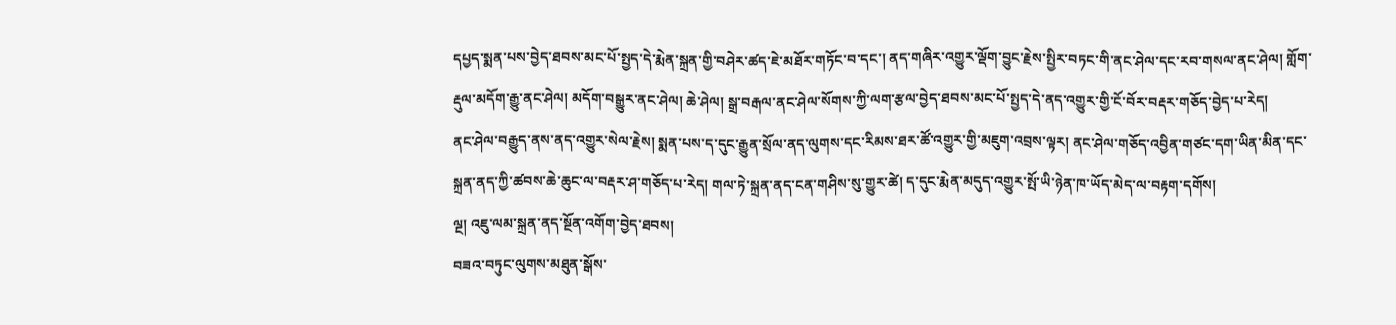དཔྱད་སྨན་པས་བྱེད་ཐབས་མང་པོ་སྤྱད་དེ་རྨེན་སྐྲན་གྱི་བཤེར་ཚད་ཇེ་མཐོར་གཏོང་བ་དང་། ནད་གཞིར་འགྱུར་ལྡོག་བྱུང་རྗེས་སྤྱིར་བཏང་གི་ནང་ཤེལ་དང་རབ་གསལ་ནང་ཤེལ། གློག་རྡུལ་མདོག་རྒྱུ་ནང་ཤེལ། མདོག་བསྒྱུར་ནང་ཤེལ། ཆེ་ཤེལ། སྒྲ་བརྒལ་ནང་ཤེལ་སོགས་ཀྱི་ལག་རྩལ་བྱེད་ཐབས་མང་པོ་སྤྱད་དེ་ནད་འགྱུར་གྱི་ངོ་བོར་བརྡར་གཅོད་བྱེད་པ་རེད།
ནང་ཤེལ་བརྒྱུད་ནས་ནད་འགྱུར་སེལ་རྗེས། སྨན་པས་ད་དུང་རྒྱུན་སྲོལ་ནད་ལུགས་དང་རིམས་ཐར་ཚོ་འགྱུར་གྱི་མཇུག་འབྲས་ལྟར། ནང་ཤེལ་གཅོད་འབྱིན་གཙང་དག་ཡིན་མིན་དང་སྐྲན་ནད་ཀྱི་ཚབས་ཆེ་ཆུང་ལ་བརྡར་ཤ་གཅོད་པ་རེད། གལ་ཏེ་སྐྲན་ནད་ངན་གཤིས་སུ་གྱུར་ཚེ། ད་དུང་རྨེན་མདུད་འགྱུར་སྤོ་ཡི་ཉེན་ཁ་ཡོད་མེད་ལ་བརྟག་དགོས།
ལྔ། འཇུ་ལམ་སྐྲན་ནད་སྔོན་འགོག་བྱེད་ཐབས།
བཟའ་བཏུང་ལུགས་མཐུན་སྒོས་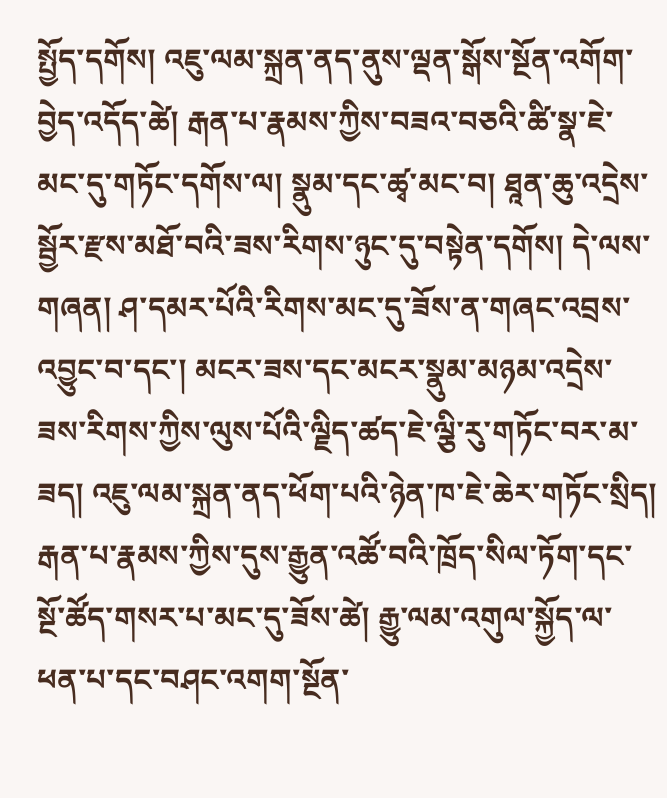སྤྱོད་དགོས། འཇུ་ལམ་སྐྲན་ནད་ནུས་ལྡན་སྒོས་སྔོན་འགོག་བྱེད་འདོད་ཚེ། རྒན་པ་རྣམས་ཀྱིས་བཟའ་བཅའི་ཚི་སྣ་ཇེ་མང་དུ་གཏོང་དགོས་ལ། སྣུམ་དང་ཚྭ་མང་བ། ཐཱན་ཆུ་འདྲེས་སྦྱོར་རྫས་མཐོ་བའི་ཟས་རིགས་ཉུང་དུ་བསྟེན་དགོས། དེ་ལས་གཞན། ཤ་དམར་པོའི་རིགས་མང་དུ་ཟོས་ན་གཞང་འབྲས་འབྱུང་བ་དང་། མངར་ཟས་དང་མངར་སྣུམ་མཉམ་འདྲེས་ཟས་རིགས་ཀྱིས་ལུས་པོའི་ལྗིད་ཚད་ཇེ་ལྕི་རུ་གཏོང་བར་མ་ཟད། འཇུ་ལམ་སྐྲན་ནད་ཕོག་པའི་ཉེན་ཁ་ཇེ་ཆེར་གཏོང་སྲིད།
རྒན་པ་རྣམས་ཀྱིས་དུས་རྒྱུན་འཚོ་བའི་ཁྲོད་སིལ་ཏོག་དང་སྔོ་ཚོད་གསར་པ་མང་དུ་ཟོས་ཚེ། རྒྱུ་ལམ་འགུལ་སྐྱོད་ལ་ཕན་པ་དང་བཤང་འགག་སྔོན་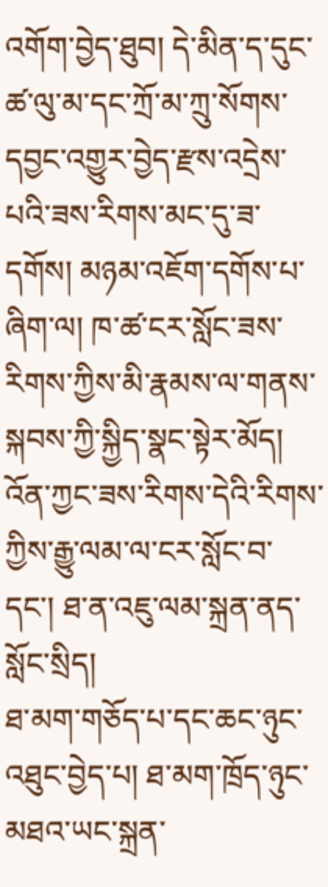འགོག་བྱེད་ཐུབ། དེ་མིན་ད་དུང་ཚ་ལུ་མ་དང་ཀྲོ་མ་ཀྲུ་སོགས་དབྱང་འགྱུར་བྱེད་རྫས་འདྲེས་པའི་ཟས་རིགས་མང་དུ་ཟ་དགོས། མཉམ་འཇོག་དགོས་པ་ཞིག་ལ། ཁ་ཚ་ངར་སློང་ཟས་རིགས་ཀྱིས་མི་རྣམས་ལ་གནས་སྐབས་ཀྱི་སྐྱིད་སྣང་སྟེར་མོད། འོན་ཀྱང་ཟས་རིགས་དེའི་རིགས་ཀྱིས་རྒྱུ་ལམ་ལ་ངར་སློང་བ་དང་། ཐ་ན་འཇུ་ལམ་སྐྲན་ནད་སློང་སྲིད།
ཐ་མག་གཅོད་པ་དང་ཆང་ཉུང་འཐུང་བྱེད་པ། ཐ་མག་ཁྲོད་ཉུང་མཐའ་ཡང་སྐྲན་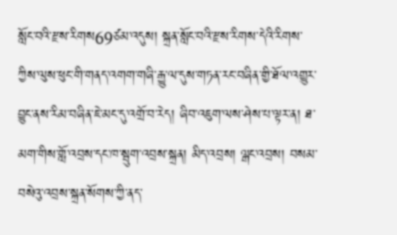སློང་བའི་རྫས་རིགས69ཙམ་འདུས། སྐྲན་སློང་བའི་རྫས་རིགས་དེའི་རིགས་ཀྱིས་ལུས་ཕུང་གི་གནད་འགག་གཞི་རྒྱུ་ལ་དུས་གཏན་རང་བཞིན་གྱི་ཐོལ་འགྱུར་བྱུང་ནས་རིམ་བཞིན་ཇེ་མང་དུ་འགྲོ་བ་རེད། ཞིབ་འཇུག་ལས་ཤེས་པ་ལྟར་ན། ཐ་མག་གིས་གློ་འབྲས་དང་ཁ་སྦུག་འབྲས་སྐྲན། མིད་འབྲས། ལྒང་འབྲས། བསམ་བསེའུ་འབྲས་སྐྲན་སོགས་ཀྱི་ནད་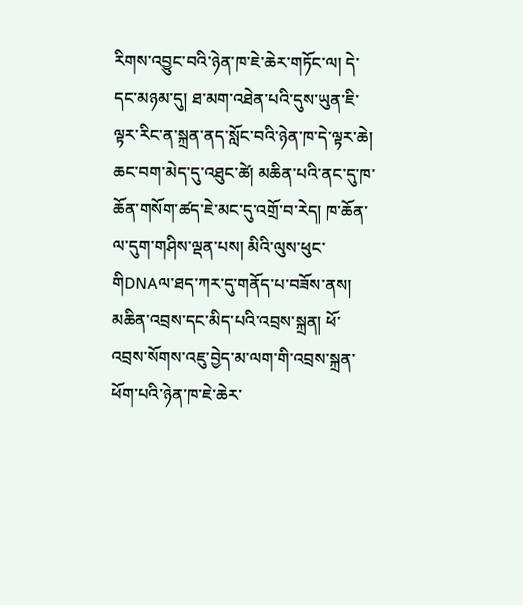རིགས་འབྱུང་བའི་ཉེན་ཁ་ཇེ་ཆེར་གཏོང་ལ། དེ་དང་མཉམ་དུ། ཐ་མག་འཐེན་པའི་དུས་ཡུན་ཇི་ལྟར་རིང་ན་སྐྲན་ནད་སློང་བའི་ཉེན་ཁ་དེ་ལྟར་ཆེ།
ཆང་བག་མེད་དུ་འཐུང་ཚེ། མཆིན་པའི་ནང་དུ་ཁ་ཆོན་གསོག་ཚད་ཇེ་མང་དུ་འགྲོ་བ་རེད། ཁ་ཆོན་ལ་དུག་གཤིས་ལྡན་པས། མིའི་ལུས་ཕུང་གིDNAལ་ཐད་ཀར་དུ་གནོད་པ་བཟོས་ནས། མཆིན་འབྲས་དང་མིད་པའི་འབྲས་སྐྲན། ཕོ་འབྲས་སོགས་འཇུ་བྱེད་མ་ལག་གི་འབྲས་སྐྲན་ཕོག་པའི་ཉེན་ཁ་ཇེ་ཆེར་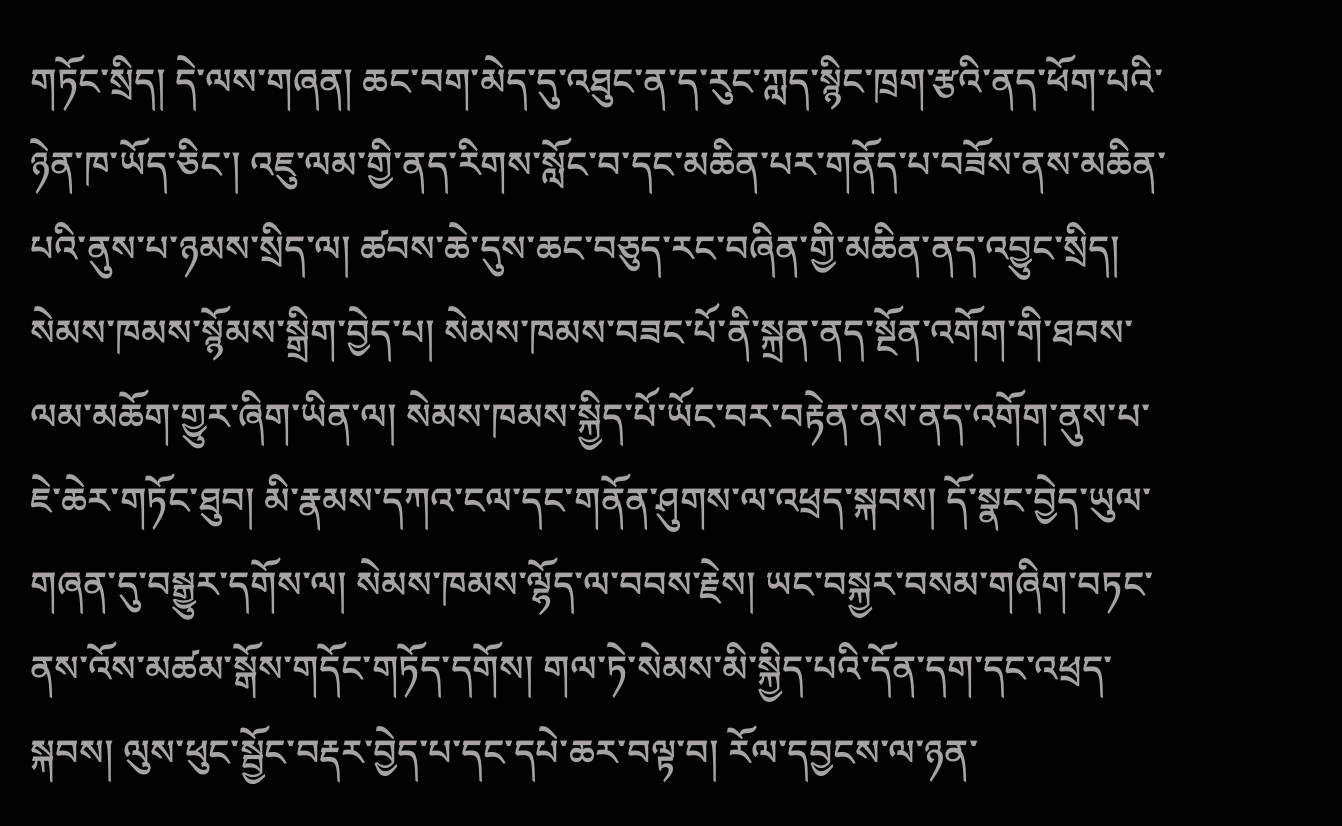གཏོང་སྲིད། དེ་ལས་གཞན། ཆང་བག་མེད་དུ་འཐུང་ན་ད་རུང་ཀླད་སྙིང་ཁྲག་རྩའི་ནད་ཕོག་པའི་ཉེན་ཁ་ཡོད་ཅིང་། འཇུ་ལམ་གྱི་ནད་རིགས་སློང་བ་དང་མཆིན་པར་གནོད་པ་བཟོས་ནས་མཆིན་པའི་ནུས་པ་ཉམས་སྲིད་ལ། ཚབས་ཆེ་དུས་ཆང་བཅུད་རང་བཞིན་གྱི་མཆིན་ནད་འབྱུང་སྲིད།
སེམས་ཁམས་སྙོམས་སྒྲིག་བྱེད་པ། སེམས་ཁམས་བཟང་པོ་ནི་སྐྲན་ནད་སྔོན་འགོག་གི་ཐབས་ལམ་མཆོག་གྱུར་ཞིག་ཡིན་ལ། སེམས་ཁམས་སྐྱིད་པོ་ཡོང་བར་བརྟེན་ནས་ནད་འགོག་ནུས་པ་ཇེ་ཆེར་གཏོང་ཐུབ། མི་རྣམས་དཀའ་ངལ་དང་གནོན་ཤུགས་ལ་འཕྲད་སྐབས། དོ་སྣང་བྱེད་ཡུལ་གཞན་དུ་བསྒྱུར་དགོས་ལ། སེམས་ཁམས་ལྷོད་ལ་བབས་རྗེས། ཡང་བསྐྱར་བསམ་གཞིག་བཏང་ནས་འོས་མཚམ་སྒོས་གདོང་གཏོད་དགོས། གལ་ཏེ་སེམས་མི་སྐྱིད་པའི་དོན་དག་དང་འཕྲད་སྐབས། ལུས་ཕུང་སྦྱོང་བརྡར་བྱེད་པ་དང་དཔེ་ཆར་བལྟ་བ། རོལ་དབྱངས་ལ་ཉན་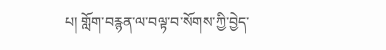པ། གློག་བརྙན་ལ་བལྟ་བ་སོགས་ཀྱི་བྱེད་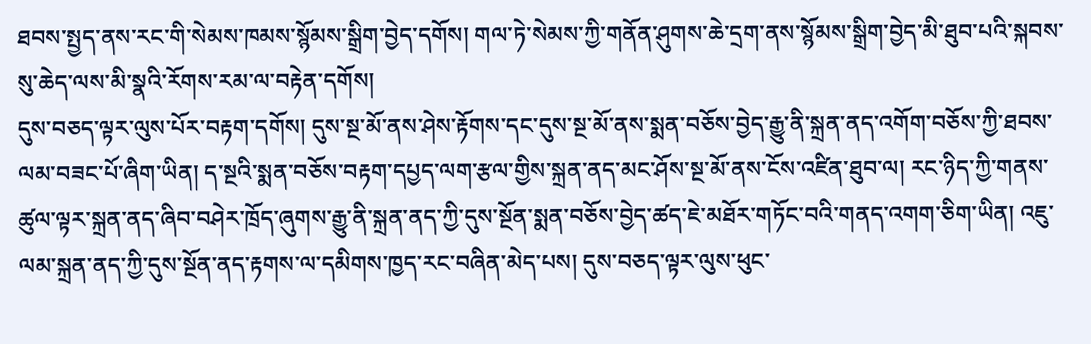ཐབས་སྤྱད་ནས་རང་གི་སེམས་ཁམས་སྙོམས་སྒྲིག་བྱེད་དགོས། གལ་ཏེ་སེམས་ཀྱི་གནོན་ཤུགས་ཆེ་དྲག་ནས་སྙོམས་སྒྲིག་བྱེད་མི་ཐུབ་པའི་སྐབས་སུ་ཆེད་ལས་མི་སྣའི་རོགས་རམ་ལ་བརྟེན་དགོས།
དུས་བཅད་ལྟར་ལུས་པོར་བརྟག་དགོས། དུས་སྔ་མོ་ནས་ཤེས་རྟོགས་དང་དུས་སྔ་མོ་ནས་སྨན་བཅོས་བྱེད་རྒྱུ་ནི་སྐྲན་ནད་འགོག་བཅོས་ཀྱི་ཐབས་ལམ་བཟང་པོ་ཞིག་ཡིན། ད་སྔའི་སྨན་བཅོས་བརྟག་དཔྱད་ལག་རྩལ་གྱིས་སྐྲན་ནད་མང་ཤོས་སྔ་མོ་ནས་ངོས་འཛིན་ཐུབ་ལ། རང་ཉིད་ཀྱི་གནས་ཚུལ་ལྟར་སྐྲན་ནད་ཞིབ་བཤེར་ཁྲོད་ཞུགས་རྒྱུ་ནི་སྐྲན་ནད་ཀྱི་དུས་སྔོན་སྨན་བཅོས་བྱེད་ཚད་ཇེ་མཐོར་གཏོང་བའི་གནད་འགག་ཅིག་ཡིན། འཇུ་ལམ་སྐྲན་ནད་ཀྱི་དུས་སྔོན་ནད་རྟགས་ལ་དམིགས་ཁྱད་རང་བཞིན་མེད་པས། དུས་བཅད་ལྟར་ལུས་ཕུང་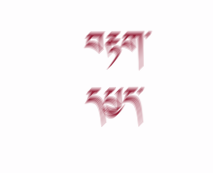བརྟག་དཔྱད་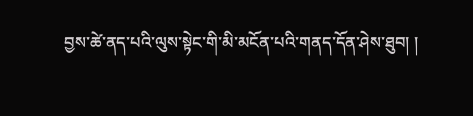བྱས་ཚེ་ནད་པའི་ལུས་སྟེང་གི་མི་མངོན་པའི་གནད་དོན་ཤེས་ཐུབ། །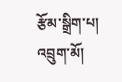རྩོམ་སྒྲིག་པ། འབྲུག་མོ།